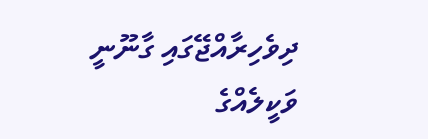ދިވެހިރާއްޖޭގައި ގާނޫނީ ވަކީލެއްގެ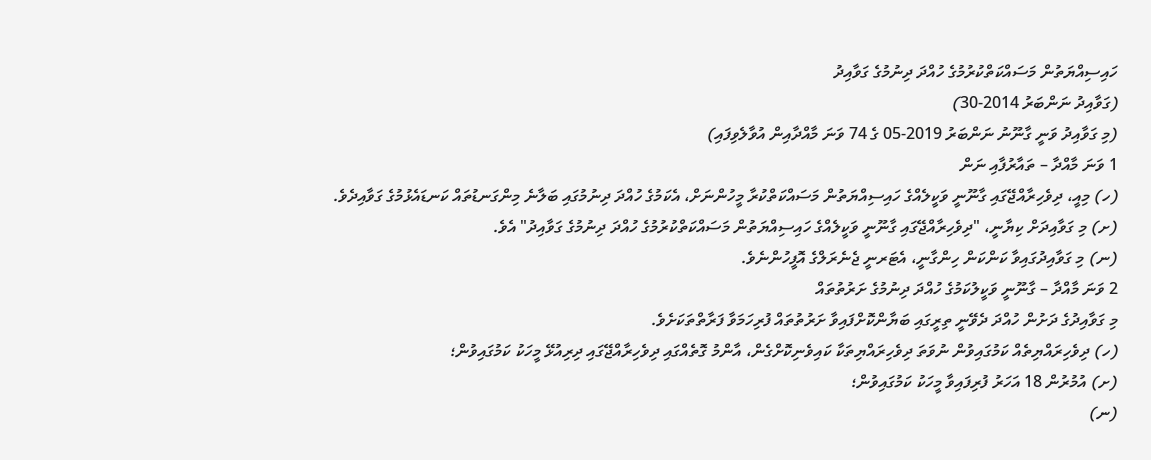ހައިސިއްޔަތުން މަސައްކަތްކުރުމުގެ ހުއްދަ ދިނުމުގެ ގަވާއިދު
(ގަވާއިދު ނަންބަރު 2014-30)
(މި ގަވާއިދު ވަނީ ގާނޫނު ނަންބަރު 2019-05 ގެ 74 ވަނަ މާއްދާއިން އުވާލެވިފައި)
1 ވަނަ މާއްދާ – ތައާރުފާއި ނަން
(ހ) މިއީ، ދިވެހިރާއްޖޭގައި ގާނޫނީ ވަކީލެއްގެ ހައިސިއްޔަތުން މަސައްކަތްކުރާ މީހުންނަށް، އެކަމުގެ ހުއްދަ ދިނުމުގައި ބަލާނެ މިންގަނޑުތައް ކަނޑައެޅުމުގެ ގަވާއިދެވެ.
(ށ) މި ގަވާއިދަށް ކިޔާނީ، "ދިވެހިރާއްޖޭގައި ގާނޫނީ ވަކީލެއްގެ ހައިސިއްޔަތުން މަސައްކަތްކުރުމުގެ ހުއްދަ ދިނުމުގެ ގަވާއިދު" އެވެ.
(ނ) މި ގަވާއިދުގައިވާ ކަންކަން ހިންގާނީ، އެޓަރނީ ޖެނެރަލްގެ އޮފީހުންނެވެ.
2 ވަނަ މާއްދާ – ގާނޫނީ ވަކީލުކަމުގެ ހުއްދަ ދިނުމުގެ ށަރުތުތައް
މި ގަވާއިދުގެ ދަށުން ހުއްދަ ދެވޭނީ ތިރީގައި ބަޔާންކޮށްފައިވާ ށަރުތުތައް ފުރިހަމަވާ ފަރާތްތަކަށެވެ.
(ހ) ދިވެހިރައްޔިތެއް ކަމުގައިވުން ނުވަތަ ދިވެހިރައްޔިތަކާ ކައިވެނިކޮށްގެން، އާންމު ގޮތެއްގައި ދިވެހިރާއްޖޭގައި ދިރިއުޅޭ މީހަކު ކަމުގައިވުން؛
(ށ) އުމުރުން 18 އަހަރު ފުރިފައިވާ މީހަކު ކަމުގައިވުން؛
(ނ)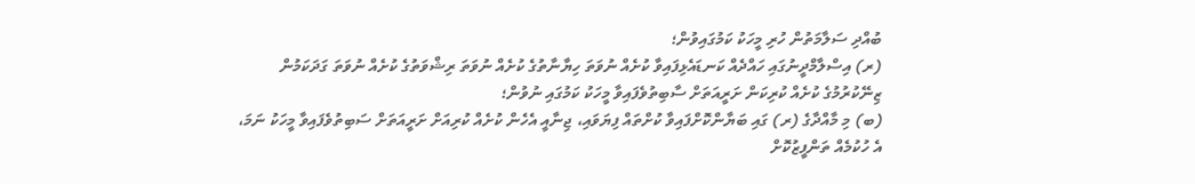ބުއްދި ސަލާމަތުން ހުރި މީހަކު ކަމުގައިވުން؛
(ރ) އިސްލާމްދީނުގައި ހައްދެއް ކަނޑައެޅިފައިވާ ކުށެއް ނުވަތަ ހިޔާނާތުގެ ކުށެއް ނުވަތަ ރިޝްވަތުގެ ކުށެއް ނުވަތަ ގަދަކަމުން ޒިނޭކުރުމުގެ ކުށެއް ކުރިކަން ށަރީއަތަށް ސާބިތުވެފައިވާ މީހަކު ކަމުގައި ނުވުން؛
(ބ) މި މާއްދާގެ (ރ) ގައި ބަޔާންކޮށްފައިވާ ކުށްތައް ފިޔަވައި، ޖިނާއީ އެހެން ކުށެއް ކުރިއަށް ށަރީއަތަށް ސަބިތުވެފައިވާ މީހަކު ނަމަ، އެ ހުކުމެއް ތަންފީޒުކޮށް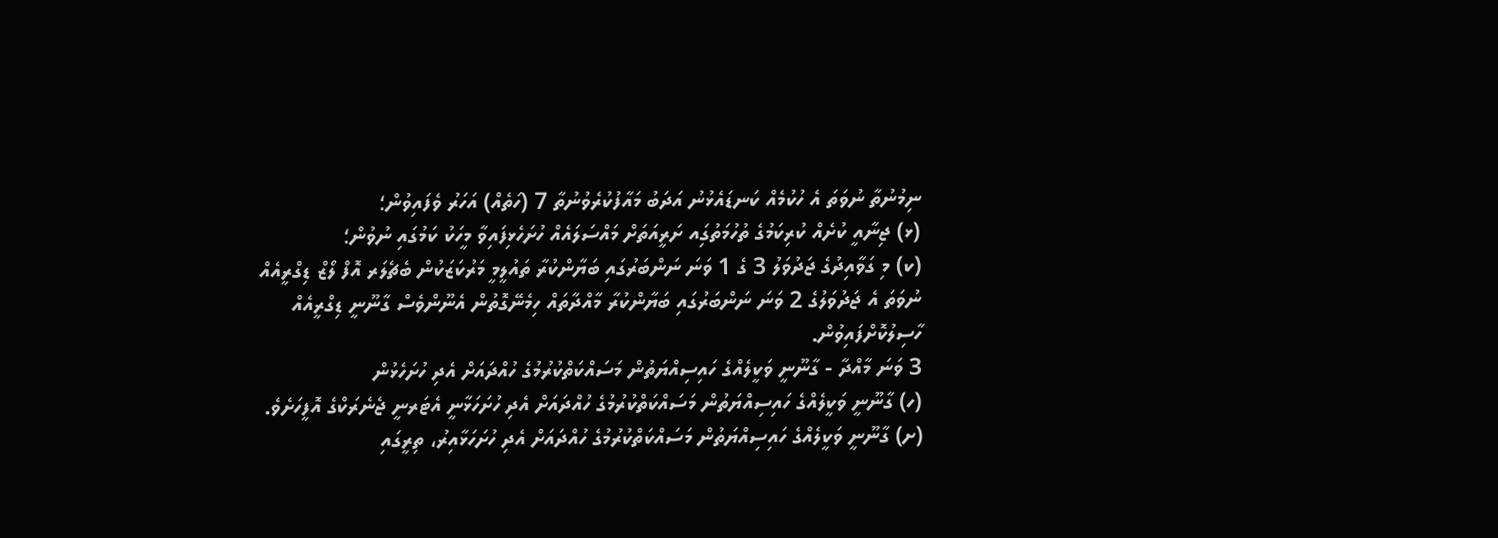ނިމުނުތާ ނުވަތަ އެ ހުކުމެއް ކަނޑައެޅުނު އަދަބު މައާފުކުރެވުނުތާ 7 (ހަތެއް) އަހަރު ވެފައިވުން؛
(ޅ) ޖިނާއީ ކުށެއް ކުރިކަމުގެ ތުހުމަތުގަިއ ށަރީއަތަށް މައްސަލައެއް ހުށަހެޅިފައިވާ މީހަކު ކަމުގައި ނުވުން؛
(ކ) މި ގަވާއިދުގެ ޖަދުވަލު 3 ގެ 1 ވަނަ ނަންބަރުގައި ބަޔާންކުރާ ތައުލީމީ މަރުކަޒަކުން ބެޗެލަރ އޮފް ލޯޒް ޑިގްރީއެއް ނުވަތަ އެ ޖަދުވަލުގެ 2 ވަނަ ނަންބަރުގައި ބަޔާންކުރާ މާއްދާތައް ހިމެނޭގޮތުން އެނޫންވެސް ގާނޫނީ ޑިގްރީއެއް ހާސިލުކޮށްފައިވުން.
3 ވަނަ މާއްދާ - ގާނޫނީ ވަކީލެއްގެ ހައިސިއްޔަތުން މަސައްކަތްކުރުމުގެ ހުއްދައަށް އެދި ހުށަހެޅުން
(ހ) ގާނޫނީ ވަކީލެއްގެ ހައިސިއްޔަތުން މަސައްކަތްކުރުމުގެ ހުއްދައަށް އެދި ހުށަހަޅާނީ އެޓަރނީ ޖެނެރަކްގެ އޮފީހަށެވެ.
(ށ) ގާނޫނީ ވަކީލެއްގެ ހައިސިއްޔަތުން މަސައްކަތްކުރުމުގެ ހުއްދައަށް އެދި ހުށަހަޅާއިރު، ތިރީގައި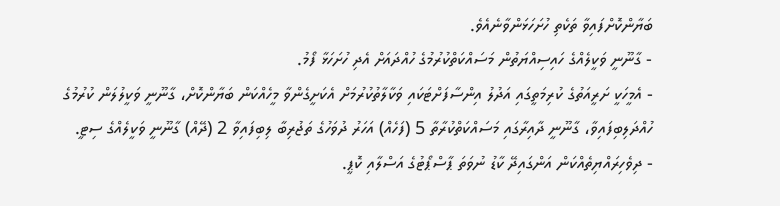ބަޔާންކޮށްފައިވާ ތަކެތި ހުށަހަޅަންވާނެއެވެ.
- ގާނޫނީ ވަކީލެއްގެ ހައިސިއްޔަތުން މަސައްކަތްކުރުމުގެ ހުއްދައަށް އެދި ހުށަހަޅާ ފޯމު.
- އެމީހަކީ ށަރީއަތުގެ ކުރިމަތީގައި އަދުލު އިންސާފަށްޓަކައި ވަކާލާތުކުރުމަށް އެކަށީގެންވާ މީހެއްކަން ބަޔާންކޮށް، ގާނޫނީ ވަކީލުލަން ކުރުމުގެ ހުއްދަލިބިފައިވާ، ގާނޫނީ ދާއިރާގައި މަސައްކަތްކުރާތާ 5 (ފަހެއް) އަހަރު ދުވަހުގެ ތަޖުރިބާ ލިބިފައިވާ 2 (ދޭއް) ގާނޫނީ ވަކީލެއްގެ ސިޓީ.
- ދިވެހިރައްޔިތެއްކަން އަންގައިދޭ ކާޑު ނުވަތަ ޕާސްޕޯޓުގެ އަސްލާއި ކޮޕީ.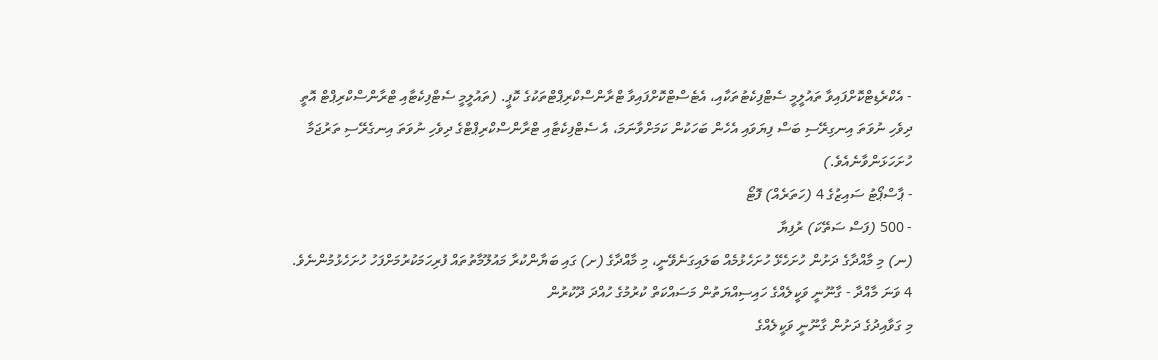- އެކްރެޑިޓްކޮށްފައިވާ ތައުލީމީ ސެޓްފިކެޓުތަކާއި، އެޓެސްޓްކޮށްފައިވާ ޓްރާންސްކްރިޕްޓްތަކުގެ ކޮޕީ. (ތައުލީމީ ސެޓްފިކެޓާއި ޓްރާންސްކްރިޕްޓް އޮތީ ދިވެހި ނުވަތަ އިނގިރޭސި ބަސް ފިޔަވައި އެހެން ބަހަކުން ކަމަށްވާނަމަ، އެ ސެޓްފިކެޓާއި ޓްރާންސްކްރިޕްޓްގެ ދިވެހި ނުވަތަ އިނގެރޭސި ތަރުޖަމާ ހުށަހަޅަންވާނެއެވެ.)
- ޕާސްޕޯޓު ސައިޒުގެ 4 (ހަތަރެއް) ފޮޓޯ
- 500 (ފަސް ސަތޭކަ) ރުފިޔާ
(ނ) މި މާއްދާގެ ދަށުން ހުށަހެޅޭ ހުށަހެޅުމެއް ބަލައިގަނެވޭނީ، މި މާއްދާގެ (ށ) ގައި ބަޔާންކުރާ މައުލޫމާތުތައް ފުރިހަމަކުރުމަށްފަހު ހުށަހެޅުމުންނެވެ.
4 ވަނަ މާއްދާ - ގާނޫނީ ވަކީލެއްގެ ހައިސިއްޔަތުން މަސައްކަތް ކުރުމުގެ ހުއްދަ ދޫކުރުން
މި ގަވާއިދުގެ ދަށުން ގާނޫނީ ވަކީލެއްގެ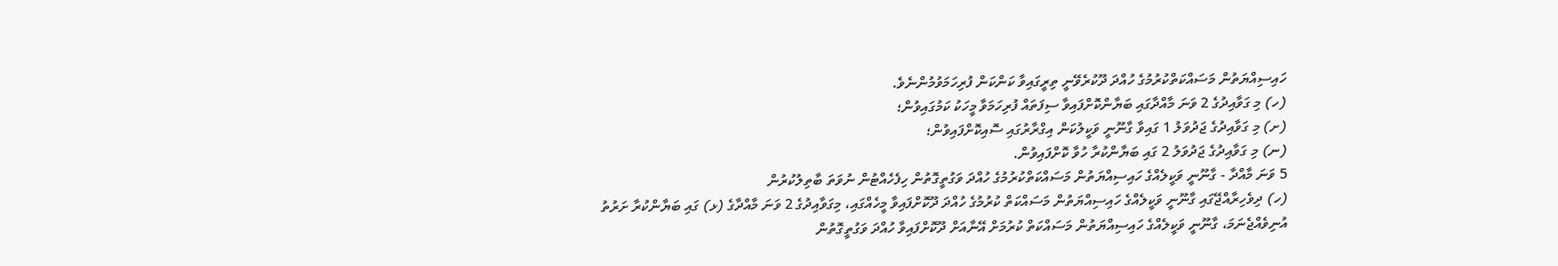ހައިސިއްޔަތުން މަސައްކަތްކުރުމުގެ ހުއްދަ ދޫކުރެވޭނީ ތިރީގައިވާ ކަންކަން ފުރިހަމަވުމުންނެވެ.
(ހ) މި ގަވާއިދުގެ 2 ވަނަ މާއްދާގައި ބަޔާންކޮށްފައިވާ ސިފަތައް ފުރިހަމަވާ މީހަކު ކަމުގައިވުން؛
(ށ) މި ގަވާއިދުގެ ޖަދުވަލު 1 ގައިވާ ގާނޫނީ ވަކީލުކަން އިގްރާރުގައި ސޮއިކޮށްފައިވުން؛
(ނ) މި ގަވާއިދުގެ ޖަދުވަލު 2 ގައި ބަޔާންކުރާ ހުވާ ކޮށްފައިވުން.
5 ވަނަ މާއްދާ - ގާނޫނީ ވަކީލެއްގެ ހައިސިއްޔަތުން މަސައްކަތްކުރުމުގެ ހުއްދަ ވަގުތީގޮތުން ހިފެހެއްޓުން ނުވަތަ ބާތިލުކުރުން
(ހ) ދިވެހިރާއްޖޭގައި ގާނޫނީ ވަކީލެއްގެ ހައިސިއްޔަތުން މަސައްކަތް ކުރުމުގެ ހުއްދަ ދޫކޮށްފައިވާ މީހެއްގައި، މިގަވާއިދުގެ 2 ވަނަ މާއްދާގެ (ޅ) ގައި ބަޔާންކުރާ ށަރުތު އުނިވެއްޖެނަމަ، ގާނޫނީ ވަކީލެއްގެ ހައިސިއްޔަތުން މަސައްކަތް ކުރުމަށް އޭނާއަށް ދޫކޮށްފައިވާ ހުއްދަ ވަގުތީގޮތުން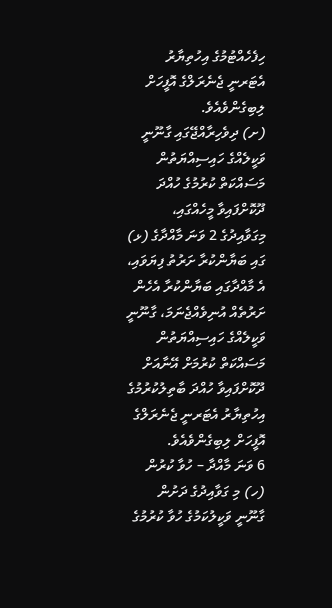ހިފެހެއްޓުމުގެ އިހުތިޔާރު އެޓަރނީ ޖެނެރަލްގެ އޮފީހަށް ލިބިގެންވެއެވެ.
(ށ) ދިވެހިރާއްޖޭގައި ގާނޫނީ ވަކީލެއްގެ ހައިސިއްޔަތުން މަސައްކަތް ކުރުމުގެ ހުއްދަ ދޫކޮށްފައިވާ މީހެއްގައި، މިގަވާއިދުގެ 2 ވަނަ މާއްދާގެ (ޅ) ގައި ބަޔާންކުރާ ށަރުތު ފިޔަވައި، އެ މާއްދާގައި ބަޔާންކުރާ އެހެން ށަރުތެއް އުނިވެއްޖެނަމަ، ގާނޫނީ ވަކީލެއްގެ ހައިސިއްޔަތުން މަސައްކަތް ކުރުމަށް އޭނާއަށް ދޫކޮށްފައިވާ ހުއްދަ ބާތިލުކުރުމުގެ އިހުތިޔާރު އެޓަރނީ ޖެނެރަލްގެ އޮފީހަށް ލިބިގެންވެއެވެ.
6 ވަނަ މާއްދާ – ހުވާ ކުރުން
(ހ) މި ގަވާއިދުގެ ދަށުން ގާނޫނީ ވަކީލުކަމުގެ ހުވާ ކުރުމުގެ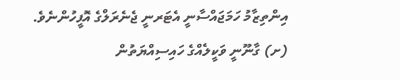އިންތިޒާމު ހަމަޖައްސާނީ އެޓަރނީ ޖެނެރަލްގެ އޮފީހުންނެވެ.
(ށ) ގާނޫނީ ވަކީލެއްގެ ހައިސިއްޔަތުން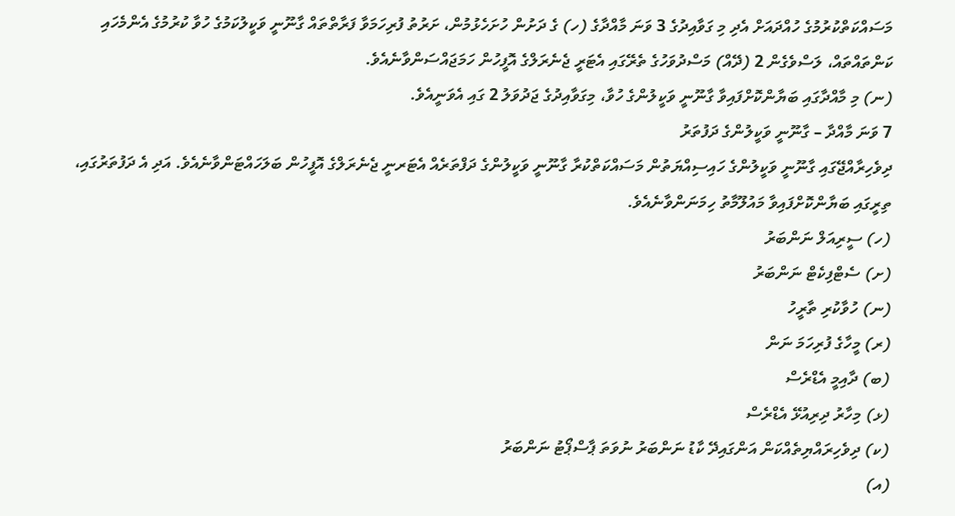މަސައްކަތްކުރުމުގެ ހުއްދައަށް އެދި މި ގަވާއިދުގެ 3 ވަނަ މާއްދާގެ (ހ) ގެ ދަށުން ހުށަހެޅުމުން، ށަރުތު ފުރިހަމަވާ ފަރާތްތައް ގާނޫނީ ވަކީލުކަމުގެ ހުވާ ކުރުމުގެ އެންމެހައި ކަންތައްތައް، ލަސްވެގެން 2 (ދޭއް) މަސްދުވަހުގެ ތެރޭގައި އެޓަރީ ޖެނެރަލްގެ އޮފީހުން ހަމަޖައްސަންވާނެއެވެ.
(ނ) މި މާއްދާގައި ބަޔާންކޮށްފައިވާ ގާނޫނީ ވަކީލުންގެ ހުވާ، މިގަވާއިދުގެ ޖަދުވަލު 2 ގައި އެވަނީއެވެ.
7 ވަނަ މާއްދާ – ގާނޫނީ ވަކީލުންގެ ދަފުތަރު
ދިވެހިރާއްޖޭގައި ގާނޫނީ ވަކީލުންގެ ހައިސިއްޔަތުން މަސައްކަތްކުރާ ގާނޫނީ ވަކީލުންގެ ދަފްތަރެއް އެޓަރނީ ޖެނެރަލްގެ އޮފީހުން ބަލަހައްޓަންވާނެއެވެ. އަދި އެ ދަފުތަރުގައި، ތިރީގައި ބަޔާންކޮށްފައިވާ މައުލޫމާތު ހިމަނަންވާނެއެވެ.
(ހ) ސީރިއަލް ނަންބަރު
(ށ) ސެޓްފިކެޓް ނަންބަރު
(ނ) ހުވާކުރި ތާރީހު
(ރ) މީހާގެ ފުރިހަމަ ނަން
(ބ) ދާއިމީ އެޑްރެސް
(ޅ) މިހާރު ދިރިއުޅޭ އެޑްރެސް
(ކ) ދިވެހިރައްޔިތެއްކަން އަންގައިދޭ ކާޑު ނަންބަރު ނުވަތަ ޕާސްޕޯޓު ނަންބަރު
(އ)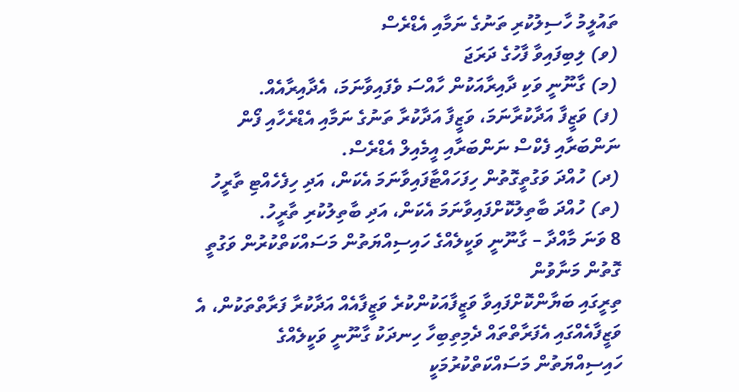ތައުލީމު ހާސިލުކުރި ތަނުގެ ނަމާއި އެޑްރެސް
(ވ) ލިބިފައިވާ ފާހުގެ ދަރަޖަ
(މ) ގާނޫނީ ވަކި ދާއިރާއަކުން ހާއްސަ ވެފައިވާނަމަ، އެދާއިރާއެއް.
(ފ) ވަޒީފާ އަދާކުރާނަމަ، ވަޒީފާ އަދާކުރާ ތަނުގެ ނަމާއި އެޑްރެހާއި ފޯން ނަންބަރާއި ފެކްސް ނަންބަރާއި އީމެއިލް އެޑްރެސް.
(ދ) ހުއްދަ ވަގުތީގޮތުން ހިފަހައްޓާފައިވާނަމަ އެކަން، އަދި ހިފެހެއްޓި ތާރީހު
(ތ) ހުއްދަ ބާތިލުކޮށްފައިވާނަމަ އެކަން، އަދި ބާތިލުކުރި ތާރީހު.
8 ވަނަ މާއްދާ – ގާނޫނީ ވަކީލެއްގެ ހައިސިއްޔަތުން މަސައްކަތްކުރުން ވަގުތީ ގޮތުން މަނާވުން
ތިރީގައި ބަޔާންކޮށްފައިވާ ވަޒީފާއަކުންކުރެ ވަޒީފާއެއް އަދާކުރާ ފަރާތްތަކުން، އެ ވަޒީފާއެއްގައި އެފަރާތްތައް ދެމިތިބިހާ ހިނދަކު ގާނޫނީ ވަކީލެއްގެ ހައިސިއްޔަތުން މަސައްކަތްކުރުމަކީ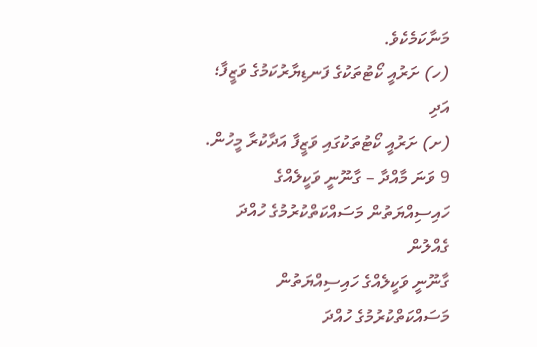މަނާކަމެކެވެ.
(ހ) ށަރުއީ ކޯޓުތަކުގެ ފަނޑިޔާރުކަމުގެ ވަޒީފާ؛ އަދި
(ށ) ށަރުއީ ކޯޓުތަކުގައި ވަޒީފާ އަދާކުރާ މީހުން.
9 ވަނަ މާއްދާ – ގާނޫނީ ވަކީލެއްގެ ހައިސިއްޔަތުން މަސައްކަތްކުރުމުގެ ހުއްދަ ގެއްލުން
ގާނޫނީ ވަކީލެއްގެ ހައިސިއްޔަތުން މަސައްކަތްކުރުމުގެ ހުއްދަ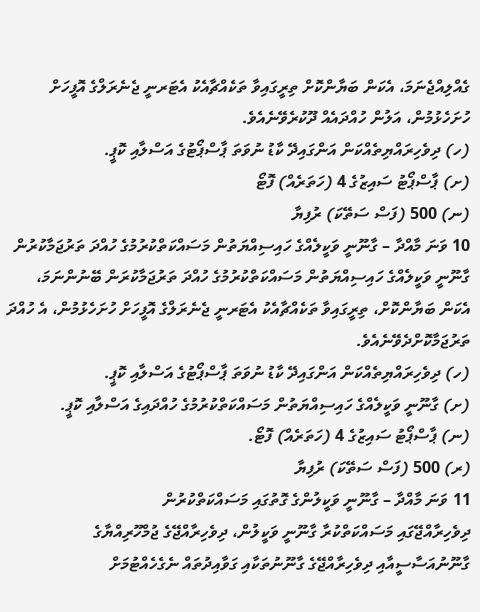ގެއްލިއްޖެނަމަ، އެކަން ބަޔާންކޮށް ތިރީގައިވާ ތަކެއްޗާއެކު އެޓަރނީ ޖެނެރަލްގެ އޮފީހަށް ހުށަހެޅުމުން، އަލުން ހުއްދައެއް ދޫކުރެވޭނެއެވެ.
(ހ) ދިވެހިރައްޔިތެއްކަން އަންގައިދޭ ކާޑު ނުވަތަ ޕާސްޕޯޓުގެ އަސްލާއި ކޮޕީ.
(ށ) ޕާސްޕޯޓު ސައިޒުގެ 4 (ހަތަރެއް) ފޮޓޯ
(ނ) 500 (ފަސް ސަތޭކަ) ރުފިޔާ
10 ވަނަ މާއްދާ – ގާނޫނީ ވަކީލެއްގެ ހައިސިއްޔަތުން މަސައްކަތްކުރުމުގެ ހުއްދަ ތަރުޖަމާކުރުން
ގާނޫނީ ވަކީލެއްގެ ހައިސިއްޔަތުން މަސައްކަތްކުރުމުގެ ހުއްދަ ތަރުޖަމާކުރަން ބޭނުންނަމަ، އެކަން ބަޔާންކޮށް، ތިރީގައިވާ ތަކެއްޗާއެކު އެޓަރނީ ޖެނެރަލްގެ އޮފީހަށް ހުށަހެޅުމުން، އެ ހުއްދަ ތަރުޖަމާކޮށްދެވޭނެއެވެ.
(ހ) ދިވެހިރައްޔިތެއްކަން އަންގައިދޭ ކާޑު ނުވަތަ ޕާސްޕޯޓުގެ އަސްލާއި ކޮޕީ.
(ށ) ގާނޫނީ ވަކީލެއްގެ ހައިސިއްޔަތުން މަސައްކަތްކުރުމުގެ ހުއްދައިގެ އަސްލާއި ކޮޕީ.
(ނ) ޕާސްޕޯޓު ސައިޒުގެ 4 (ހަތަރެއް) ފޮޓޯ.
(ރ) 500 (ފަސް ސަތޭކަ) ރުފިޔާ
11 ވަނަ މާއްދާ – ގާނޫނީ ވަކީލުންގެ ގޮތުގައި މަސައްކަތްކުރުން
ދިވެހިރާއްޖޭގައި މަސައްކަތްކުރާ ގާނޫނީ ވަކީލުން، ދިވެހިރާއްޖޭގެ ޖުމްހޫރިއްޔާގެ ގާނޫނުއަސާސީއާއި ދިވެހިރާއްޖޭގެ ގާނޫނުތަކާއި ގަވާއިދުތައް ނެގެހެއްޓުމަށް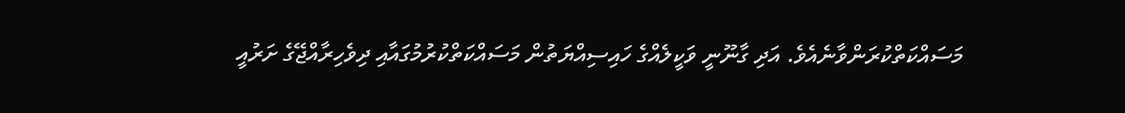މަސައްކަތްކުރަންވާނެއެވެ. އަދި ގާނޫނީ ވަކީލެއްގެ ހައިސިއްޔަތުން މަސައްކަތްކުރުމުގައާއި ދިވެހިރާއްޖޭގެ ށަރުއީ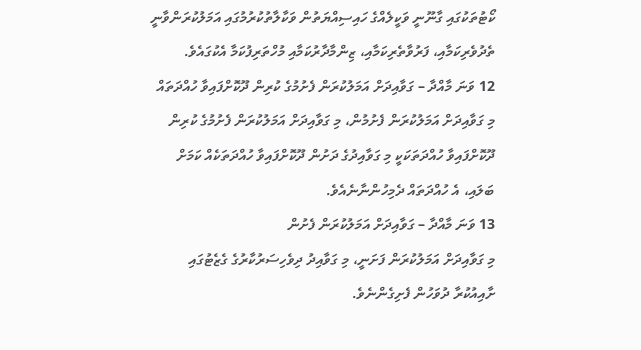ކޯޓުތަކުގައި ގާނޫނީ ވަކީލެއްގެ ހައިސިއްޔަތުން ވަކާލާތުކުރުމުގައި އަމަލުކުރަންވާނީ ތެދުވެރިކަމާއި، ފަރުވާތެރިކަމާއި، ޒިންމާދާރުކަމާއި މުހްތަރިފުކަމާ އެކުގައެވެ.
12 ވަނަ މާއްދާ – ގަވާއިދަށް އަމަލުކުރަން ފެށުމުގެ ކުރިން ދޫކޮށްފައިވާ ހުއްދަތައް
މި ގަވާއިދަށް އަމަލުކުރަން ފެށުމުން، މި ގަވާއިދަށް އަމަލުކުރަން ފެށުމުގެ ކުރިން ދޫކޮށްފައިވާ ހުއްދަތަކަކީ މި ގަވާއިދުގެ ދަށުން ދޫކޮށްފައިވާ ހުއްދަތަކެއް ކަމަށް ބަލައި، އެ ހުއްދަތައް ދެމިހުންނާނެއެވެ.
13 ވަނަ މާއްދާ – ގަވާއިދަށް އަމަލުކުރަން ފެށުން
މި ގަވާއިދަށް އަމަލުކުރަން ފަށަނީ، މި ގަވާއިދު ދިވެހިސަރުކާރުގެ ގެޒެޓުގައި ށާއިއުކުރާ ދުވަހުން ފެށިގެންނެވެ.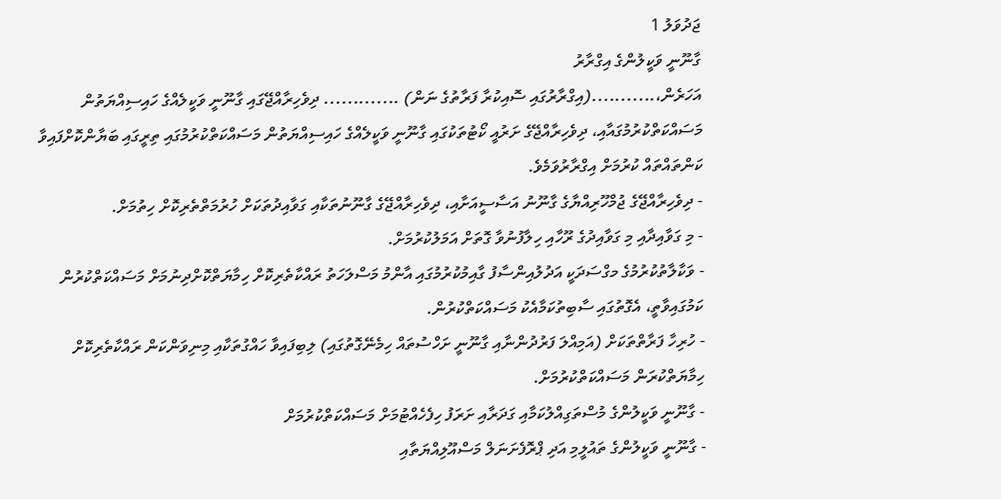ޖަދުވަލު 1
ގާނޫނީ ވަކީލުންގެ އިގްރާރު
އަހަރެން،...........(އިގްރާރުގައި ސޮއިކުރާ ފަރާތުގެ ނަން) ............. ދިވެހިރާއްޖޭގައި ގާނޫނީ ވަކީލެއްގެ ހައިސިއްޔަތުން މަސައްކަތްކުރުމުގައާއި، ދިވެހިރާއްޖޭގެ ށަރުއީ ކޯޓުތަކުގައި ގާނޫނީ ވަކީލެއްގެ ހައިސިއްޔަތުން މަސައްކަތްކުރުމުގައި ތިރީގައި ބަޔާންކޮށްފައިވާ ކަންތައްތައް ކުރުމަށް އިގްރާރުވަމެވެ.
- ދިވެހިރާއްޖޭގެ ޖުމްހޫރިއްޔާގެ ގާނޫނު އަސާސީއަށާއި، ދިވެހިރާއްޖޭގެ ގާނޫނުތަކާއި ގަވާއިދުތަކަށް ހުރުމަތްތެރިކޮށް ހިތުމަށް.
- މި ގަވާއިދާއި މި ގަވާއިދުގެ ރޫހާއި ހިލާފުނުވާ ގޮތަށް އަމަލުކުރުމަށް.
- ވަކާލާތުކުރުމުގެ މގްސަދަކީ އަދުލުއިންސާފު ގާއިމުކުރުމުގައި އާންމު މަސްލަހަތު ރައްކާތެރިކޮށް ހިމާޔަތްކޮށްދިނުމަށް މަސައްކަތްކުރުން ކަމުގައިވާތީ، އެގޮތުގައި ސާބިތުކަމާއެކު މަސައްކަތްކުރުން.
- ހުރިހާ ފަރާތްތަކަށް (އަމިއްލަ ފަރުދުންނާއި ގާނޫނީ ށަހްސުތައް ހިމެނޭގޮތުގައި) ލިބިފައިވާ ހައްގުތަކާއި މިނިވަންކަން ރައްކާތެރިކޮށް ހިމާޔަތްކުރަން މަސައްކަތްކުރުމަށް.
- ގާނޫނީ ވަކީލުންގެ މުސްތަގިއްލުކަމާއި ގަދަރާއި ށަރަފު ހިފެހެއްޓުމަށް މަސައްކަތްކުރުމަށް
- ގާނޫނީ ވަކީލުންގެ ތައުލީމި އަދި ޕްރޮފެށަނަލް މަސްއޫލިއްޔަތާއި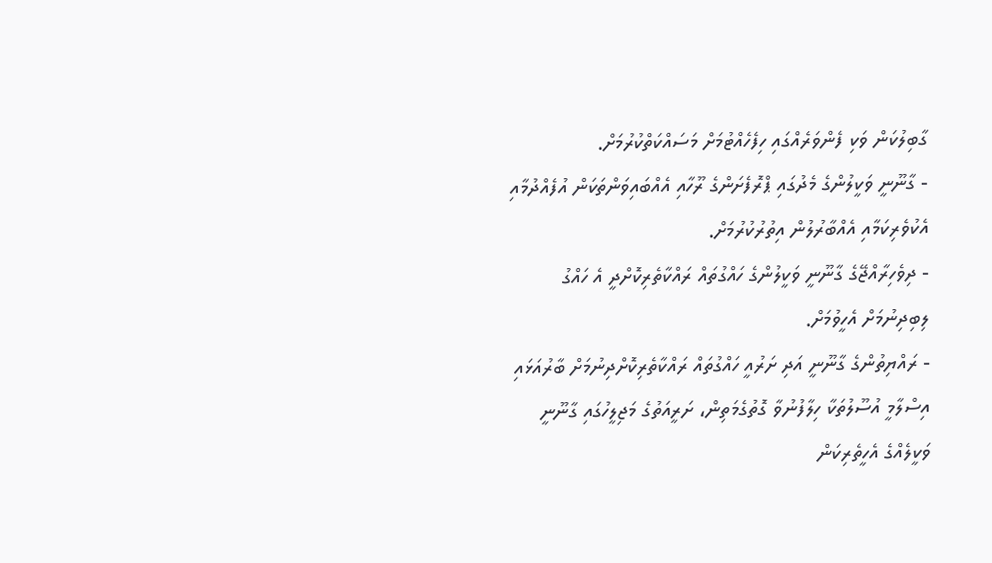ގާބިލުކަން ވަކި ފެންވަރެއްގައި ހިފެހެއްޓުމަށް މަސައްކަތްކުރުމަށް.
- ގާނޫނީ ވަކީލުންގެ މެދުގައި ޕްރޮފެށަންގެ ރޫހާއި އެއްބައިވަންތަކަން އުފެއްދުމާއި އެކުވެރިކަމާއި އެއްބާރުލުން އިތުރުކުރުމަށް.
- ދިވެހިރާއްޖޭގެ ގާނޫނީ ވަކީލުންގެ ހައްގުތައް ރައްކާތެރިކޮށްދީ އެ ހައްގު ލިބިދިނުމަށް އެހީވުމަށް.
- ރައްޔިތުންގެ ގާނޫނީ އަދި ށަރުއީ ހައްގުތައް ރައްކާތެރިކޮށްދިނުމަށް ބާރުއަޅައި އިސްލާމީ އުސޫލުތަކާ ހިލާފުނުވާ ގޮތުގެމަތިން، ށަރީއަތުގެ މަޖިލީހުގައި ގާނޫނީ ވަކީލެއްގެ އެހީތެރިކަން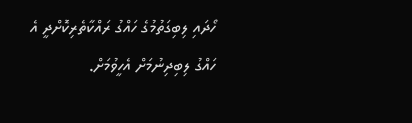ހޯދައި ލިބިގަތުމުގެ ހައްގު ރައްކާތެރިކޮށްދީ އެ ހައްގު ލިބިދިނުމަށް އެހީވުމަށް.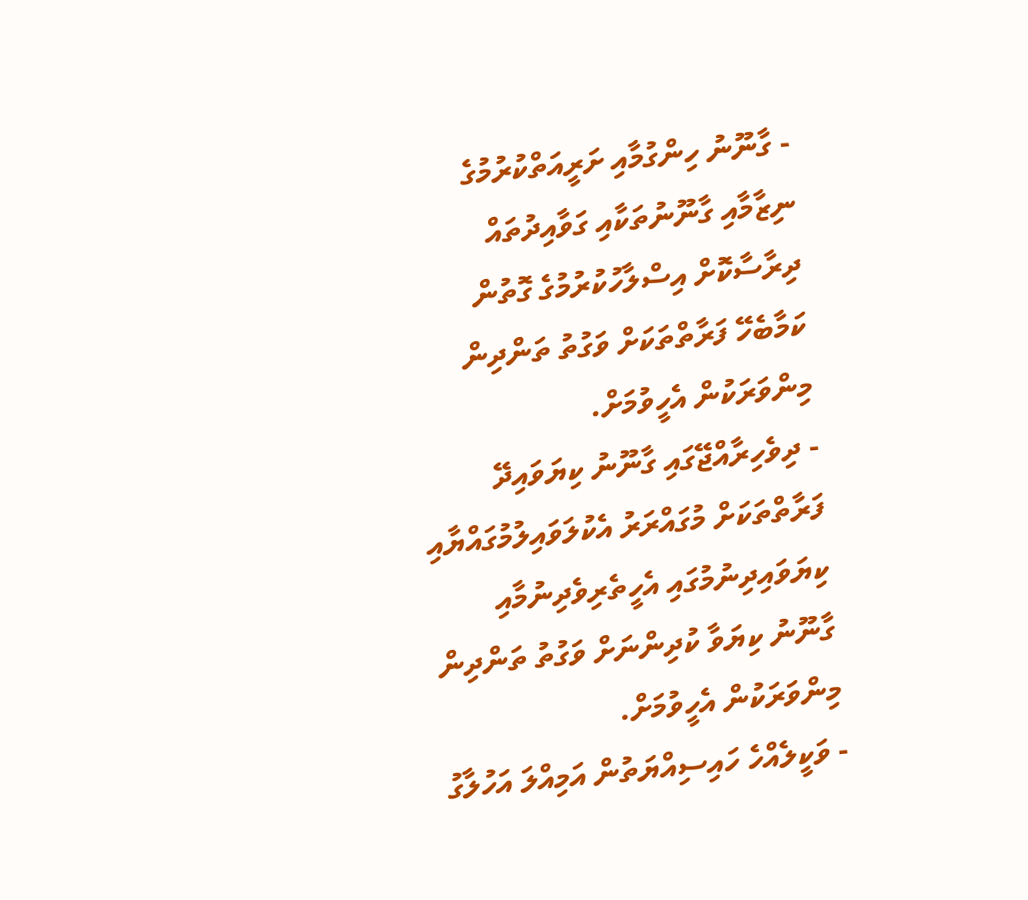- ގާނޫނު ހިންގުމާއި ށަރީއަތްކުރުމުގެ ނިޒާމާއި ގާނޫނުތަކާއި ގަވާއިދުތައް ދިރާސާކޮށް އިސްލާހުކުރުމުގެ ގޮތުން ކަމާބެހޭ ފަރާތްތަކަށް ވަގުތު ތަންދިން މިންވަރަކުން އެހީވުމަށް.
- ދިވެހިރާއްޖޭގައި ގާނޫނު ކިޔަވައިދޭ ފަރާތްތަކަށް މުގައްރަރު އެކުލަވައިލުމުގައްޔާއި ކިޔަވައިދިނުމުގައި އެހީތެރިވެދިނުމާއި ގާނޫނު ކިޔަވާ ކުދިންނަށް ވަގުތު ތަންދިން މިންވަރަކުން އެހީވުމަށް.
- ވަކީލެއްހެ ހައިސިއްޔަތުން އަމިއްލަ އަހުލާގު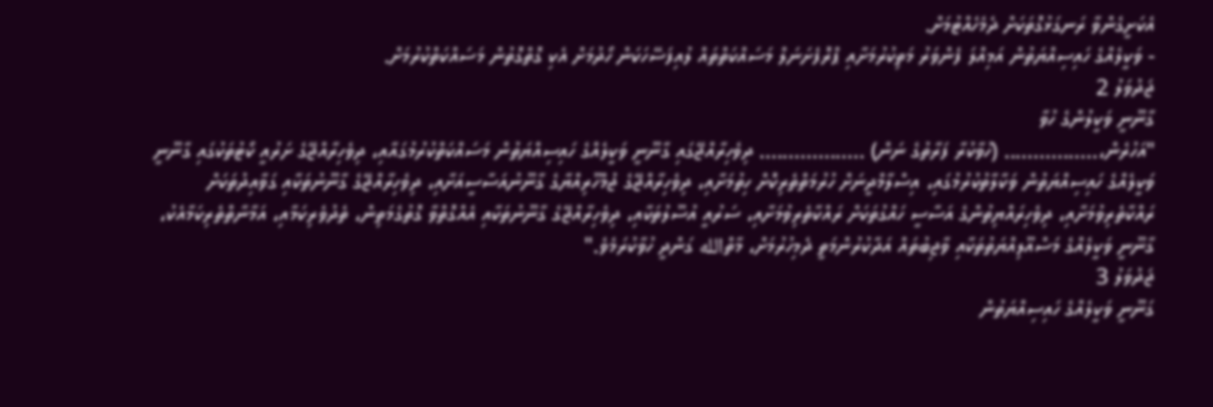އެކަށީގެންވާ ރަނގަޅުގޮތަކަށް ދެމެހެއްޓުމަށް.
- ވަކީލެއްގެ ހައިސިއްޔަތުން އަމިއްލަ ފެންވަރު މަތިކުރުމަށާއި ޕްރޮފެށަނަލް މަސައްކަތްތައް ލުއިފަސޭހަކަން ހޯދުމަށް އެކި ގޮތްގޮތުން މަސައްކަތްކުރުމަށް.
ޖަދުވަލު 2
ގާނޫނީ ވަކީލުންގެ ހުވާ
"އަހުރެން،................ (ހުވާކުރާ ފަރާތުގެ ނަން) .................. ދިވެހިރާއްޖޭގައި ގާނޫނީ ވަކީލެއްގެ ހައިސިއްޔަތުން މަސައްކަތްކުރުމުގައާއި، ދިވެހިރާއްޖޭގެ ށަރުއީ ކޯޓުތަކުގައި ގާނޫނީ ވަކީލެއްގެ ހައިސިއްޔަތުން ވަކާލާތުކުރުމުގައި، އިސްލާމްދީނަށް ހުރުމަތްތެރިކޮށް ހިތުމަށާއި، ދިވެހިރާއްޖޭގެ ޖުމްހޫރިއްޔާގެ ގާނޫނުއަސާސީއަށާއި، ދިވެހިރާއްޖޭގެ ގާނޫނުތަކާއި ގަވާއިދުތަކަށް ރައްކާތެރިވުމަށާއި، ދިވެހިރައްޔިތުންގެ އަސާސީ ހައްގުތަކަށް ރައްކާތެރިވުމަށާއި، ސަރުއީ އުސޫލުތަކާއި، ދިވެހިރާއްޖޭގެ ގާނޫނުތަކާއި އެއްގޮތްވާ ގޮތުގެމަތިން، ތެދުވެރިކަމާއި، އަމާނާތްތެރިކަމާއެކު، ގާނޫނީ ވަކީލެއްގެ މަސްއޫލިއްޔަތުތަކާއި ވާޖިބުތައް އަދާކުރުންމަތީ ދެމިހުރުމަށް، މާތްالله ގަންދީ ހުވާކުރަމެވެ."
ޖަދުވަލު 3
ގަނޫނީ ވަކީލެއްގެ ހައިސިއްޔަތުން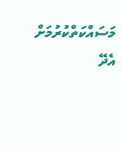މަސައްކަތްކުރުމަށް އެދޭ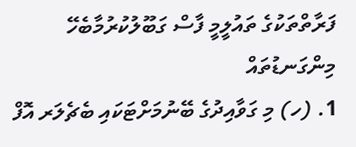ފަރާތްތަކުގެ ތައުލީމީ ފާސް ގަބޫލުކުރުމާބެހޭ މިންގަނޑުތައް
1. (ހ) މި ގަވާއިދުގެ ބޭނުމަށްޓަކައި ބެޗެލަރ އޮފް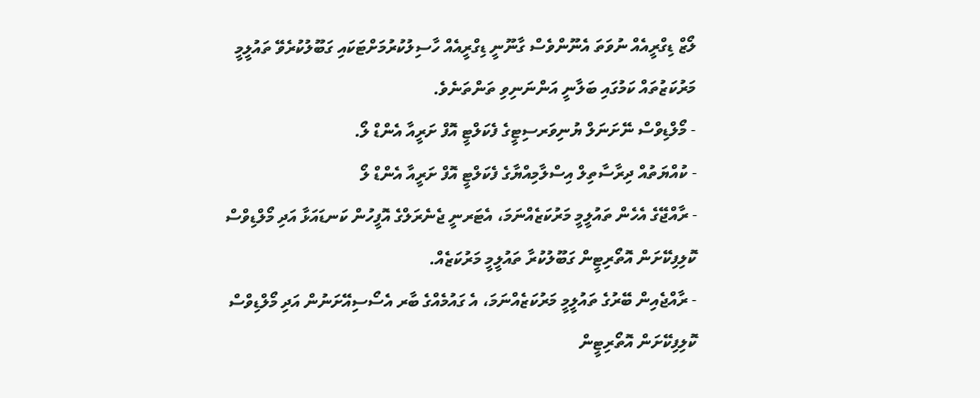ލޯޒް ޑިގްރީއެއް ނުވަތަ އެނޫންވެސް ގާނޫނީ ޑިގްރީއެއް ހާސިލުކުރުމަށްޓަކައި ގަބޫލުކުރެވޭ ތައުލީމީ މަރުކަޒުތައް ކަމުގައި ބަލާނީ އަންނަނިވި ތަންތަނެވެ.
- މޯލްޑިވްސް ނޭށަނަލް ޔުނިވަރސިޓީގެ ފެކަލްޓީ އޮފް ށަރީއާ އެންޑް ލޯ.
- ކުއްޔަތުއް ދިރާސާތިލް އިސްލާމިއްޔާގެ ފެކަލްޓީ އޮފް ށަރީއާ އެންޑް ލޯ
- ރާއްޖޭގެ އެހެން ތައުލީމީ މަރުކަޒެއްނަމަ، އެޓަރނީ ޖެނެރަލްގެ އޮފީހުން ކަނޑައަޅާ އަދި މޯލްޑިވްސް ކޮލިފިކޭށަން އޮތޯރިޓީން ގަބޫލުކުރާ ތައުލީމީ މަރުކަޒެއް.
- ރާއްޖެއިން ބޭރުގެ ތައުލީމީ މަރުކަޒެއްނަމަ، އެ ގައުމެއްގެ ބާރ އެސޯސިއޭށަނުން އަދި މޯލްޑިވްސް ކޮލިފިކޭށަން އޮތޯރިޓީން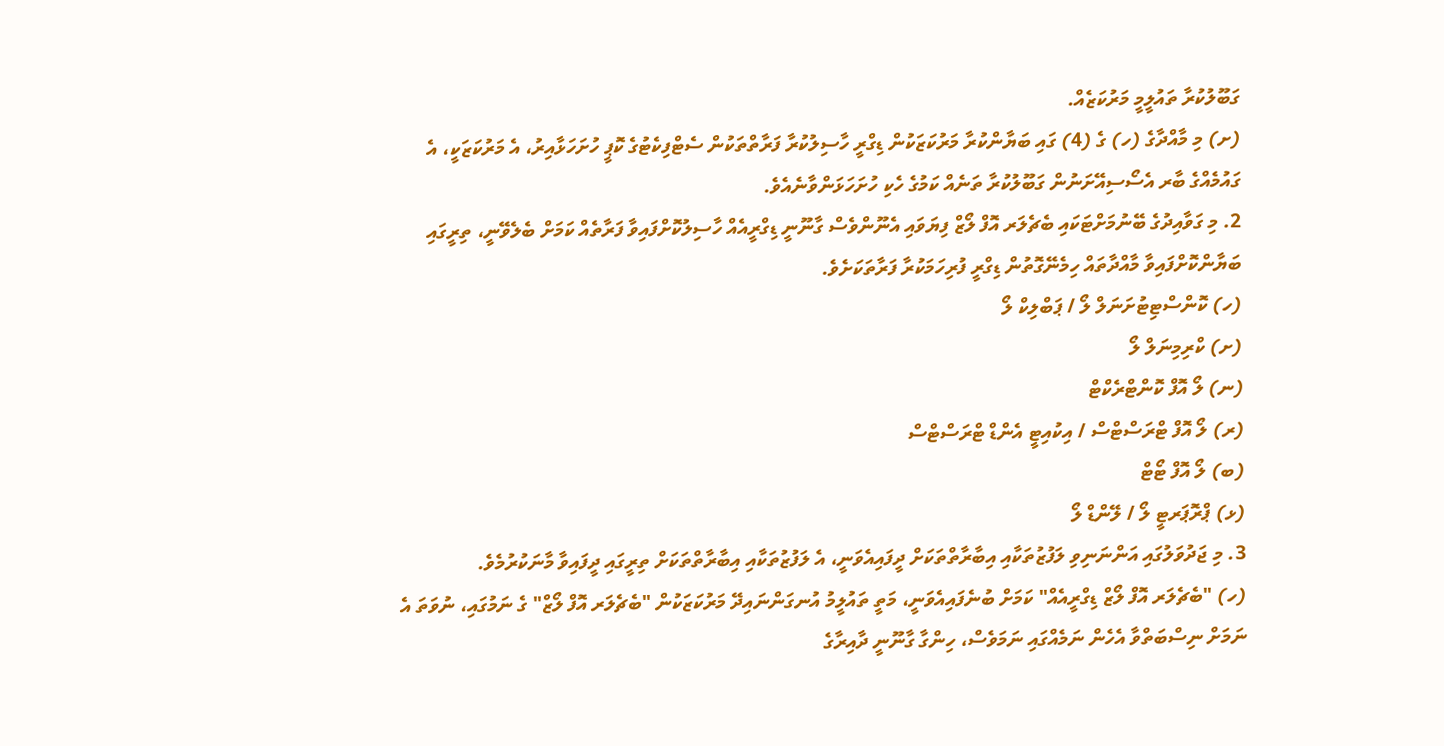ގަބޫލުކުރާ ތައުލީމީ މަރުކަޒެއް.
(ށ) މި މާއްދާގެ (ހ) ގެ (4) ގައި ބަޔާންކުރާ މަރުކަޒަކުން ޑިގްރީ ހާސިލުކުރާ ފަރާތްތަކުން ސެޓްފިކެޓުގެ ކޮޕީ ހުށަހަޅާއިރު، އެ މަރުކަޒަކީ، އެ ގައުމެއްގެ ބާރ އެސޯސިއޭށަނުން ގަބޫލުކުރާ ތަނެއް ކަމުގެ ހެކި ހުށަހަޅަންވާނެއެވެ.
2. މި ގަވާއިދުގެ ބޭނުމަށްޓަކައި ބެޗެލަރ އޮފް ލޯޒް ފިޔަވައި އެނޫންވެސް ގާނޫނީ ޑިގްރީއެއް ހާސިލުކޮށްފައިވާ ފަރާތެއް ކަމަށް ބެލެވޭނީ، ތިރީގައި ބަޔާންކޮށްފައިވާ މާއްދާތައް ހިމެނޭގޮތުން ޑިގްރީ ފުރިހަމަކުރާ ފަރާތަކަށެވެ.
(ހ) ކޮންސްޓިޓުށަނަލް ލޯ / ޕަބްލިކް ލޯ
(ށ) ކްރިމިނަލް ލޯ
(ނ) ލޯ އޮފް ކޮންޓްރެކްޓް
(ރ) ލޯ އޮފް ޓްރަސްޓްސް / އިކުއިޓީ އެންޑް ޓްރަސްޓްސް
(ބ) ލޯ އޮފް ޓޯޓް
(ޅ) ޕްރޮޕަރޓީ ލޯ / ލޭންޑް ލޯ
3. މި ޖަދުވަލުގައި އަންނަނިވި ލަފުޒުތަކާއި އިބާރާތްތަކަށް ދީފައިއެވަނީ، އެ ލަފުޒުތަކާއި އިބާރާތްތަކަށް ތިރީގައި ދީފައިވާ މާނަކުރުމެވެ.
(ހ) "ބެޗެލަރ އޮފް ލޯޒް ޑިގްރީއެއް" ކަމަށް ބުނެފައިއެވަނީ، މަތީ ތައުލީމު އުނގަންނައިދޭ މަރުކަޒަކުން "ބެޗެލަރ އޮފް ލޯޒް" ގެ ނަމުގައި، ނުވަތަ އެ ނަމަށް ނިސްބަތްވާ އެހެން ނަމެއްގައި ނަމަވެސް، ހިންގާ ގާނޫނީ ދާއިރާގެ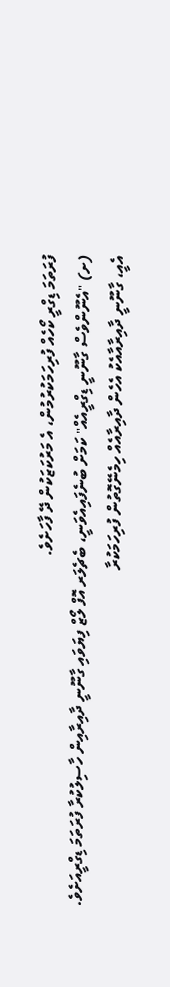ފުރަތަމަ ޑިގްރީ ކޯހެއް ފުރިހަމަކުރުމުން، އެ މަރުކަޒަކުން ދޭ ފާހަށެވެ.
(ށ) "އެނޫންވެސް ގާނޫނީ ޑިގްރީއެއް" ކަމަށް ބުނެފައިއެވަނީ، ބެޗެލަރ އޮފް ލޯޒް ފިޔަވައި ގާނޫނީ ދާއިރާއިން ހާސިލުކުރާ ފުރަތަމަ ޑިގްރީއަށެވެ. އެއީ، ގާނޫނީ ދާއިރާއާއެކު އެހެން ދާއިރާއެއް ހިމެނޭގޮތުން ފުރިހަމަކުރާ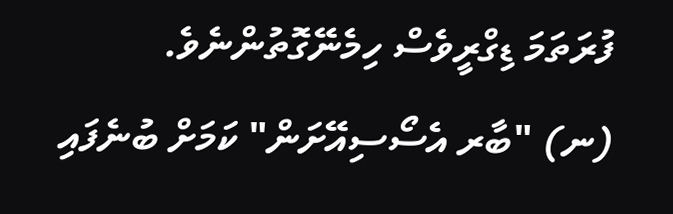ފުރަތަމަ ޑިގްރީވެސް ހިމެނޭގޮތުންނެވެ.
(ނ) "ބާރ އެސޯސިއޭށަން" ކަމަށް ބުނެފައި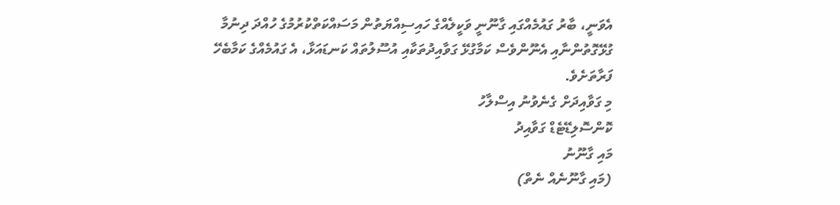އެވަނީ، ބާރު ގައުމެއްގައި ގާނޫނީ ވަކީލެއްގެ ހައިސިއްޔަތުން މަސައްކަތްކުރުމުގެ ހުއްދަ ދިނުމާ ގުޅޭގޮތުންނާއި އެނޫންވެސް ކަމާގުޅޭ ގަވާއިދުތަކާއި އުސޫލުތައް ކަނޑައަޅާ، އެ ގައުމެއްގެ ކަމާބެހޭ ފަރާތަށެވެ.
މި ގަވާއިދަށް ގެނެވުނު އިސްލާހު
ކޮންސޮލިޑޭޓެޑް ގަވާއިދު
މައި ގާނޫނު
(މައި ގާނޫނެއް ނެތް)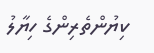ކިޔުންތެރިންގެ ހިޔާލު